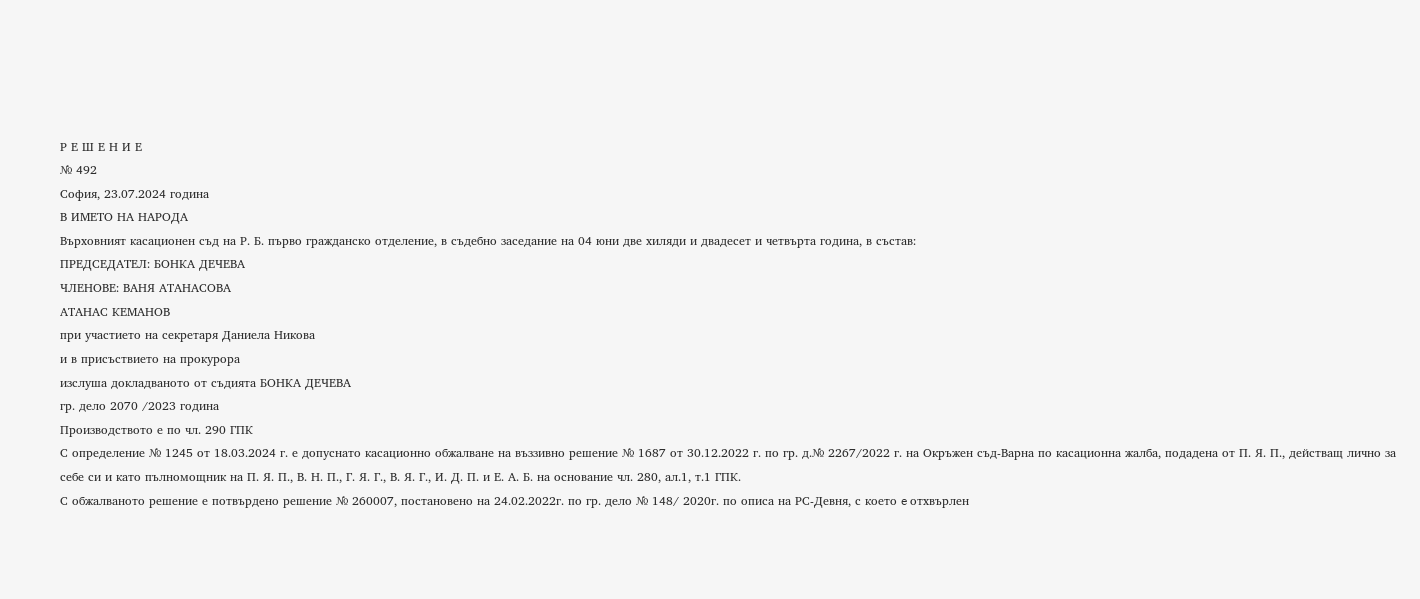Р Е Ш Е Н И Е
№ 492
София, 23.07.2024 година
В ИМЕТО НА НАРОДА
Върховният касационен съд на Р. Б. първо гражданско отделение, в съдебно заседание на 04 юни две хиляди и двадесет и четвърта година, в състав:
ПРЕДСЕДАТЕЛ: БОНКА ДЕЧЕВА
ЧЛЕНОВЕ: ВАНЯ АТАНАСОВА
АТАНАС КЕМАНОВ
при участието на секретаря Даниела Никова
и в присъствието на прокурора
изслуша докладваното от съдията БОНКА ДЕЧЕВА
гр. дело 2070 /2023 година
Производството е по чл. 290 ГПК
С определение № 1245 от 18.03.2024 г. е допуснато касационно обжалване на въззивно решение № 1687 от 30.12.2022 г. по гр. д.№ 2267/2022 г. на Окръжен съд-Варна по касационна жалба, подадена от П. Я. П., действащ лично за себе си и като пълномощник на П. Я. П., В. Н. П., Г. Я. Г., В. Я. Г., И. Д. П. и Е. А. Б. на основание чл. 280, ал.1, т.1 ГПК.
С обжалваното решение е потвърдено решение № 260007, постановено на 24.02.2022г. по гр. дело № 148/ 2020г. по описа на РС-Девня, с което e отхвърлен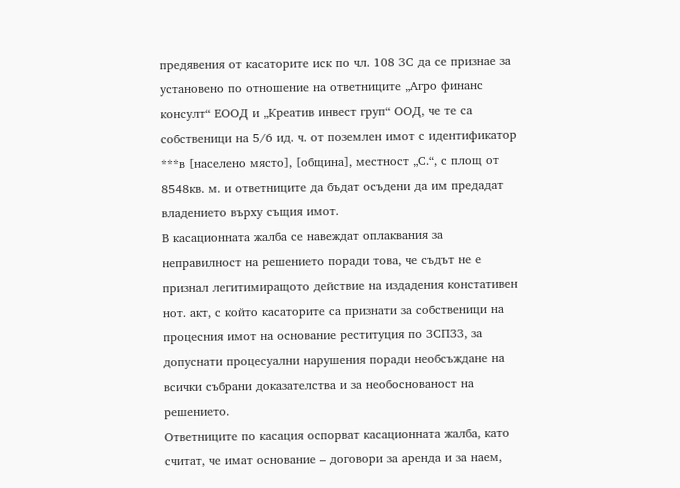предявения от касаторите иск по чл. 108 ЗС да се признае за установено по отношение на ответниците „Агро финанс консулт“ ЕООД и „Креатив инвест груп“ ООД, че те са собственици на 5/6 ид. ч. от поземлен имот с идентификатор ***в [населено място], [община], местност „С.“, с площ от 8548кв. м. и ответниците да бъдат осъдени да им предадат владението върху същия имот.
В касационната жалба се навеждат оплаквания за неправилност на решението поради това, че съдът не е признал легитимиращото действие на издадения констативен нот. акт, с който касаторите са признати за собственици на процесния имот на основание реституция по ЗСПЗЗ, за допуснати процесуални нарушения поради необсъждане на всички събрани доказателства и за необоснованост на решението.
Ответниците по касация оспорват касационната жалба, като считат, че имат основание – договори за аренда и за наем,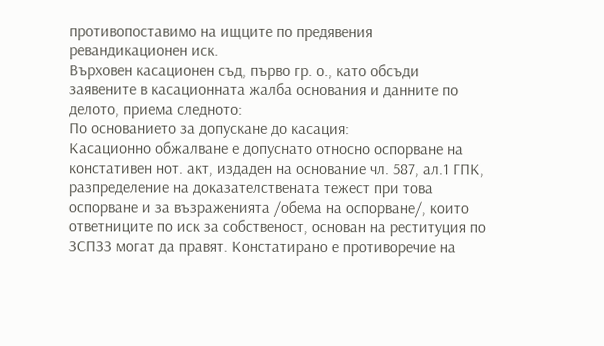противопоставимо на ищците по предявения ревандикационен иск.
Върховен касационен съд, първо гр. о., като обсъди заявените в касационната жалба основания и данните по делото, приема следното:
По основанието за допускане до касация:
Касационно обжалване е допуснато относно оспорване на констативен нот. акт, издаден на основание чл. 587, ал.1 ГПК, разпределение на доказателствената тежест при това оспорване и за възраженията /обема на оспорване/, които ответниците по иск за собственост, основан на реституция по ЗСПЗЗ могат да правят. Констатирано е противоречие на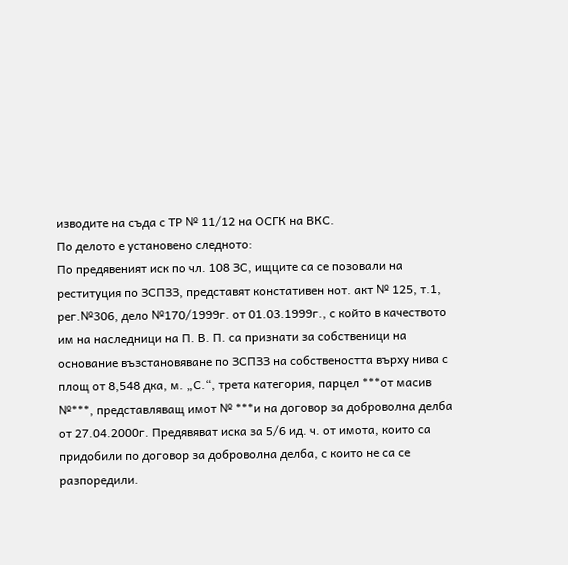изводите на съда с ТР № 11/12 на ОСГК на ВКС.
По делото е установено следното:
По предявеният иск по чл. 108 ЗС, ищците са се позовали на реституция по ЗСПЗЗ, представят констативен нот. акт № 125, т.1, рег.№306, дело №170/1999г. от 01.03.1999г., с който в качеството им на наследници на П. В. П. са признати за собственици на основание възстановяване по ЗСПЗЗ на собствеността върху нива с площ от 8,548 дка, м. „С.“, трета категория, парцел ***от масив №***, представляващ имот № ***и на договор за доброволна делба от 27.04.2000г. Предявяват иска за 5/6 ид. ч. от имота, които са придобили по договор за доброволна делба, с които не са се разпоредили.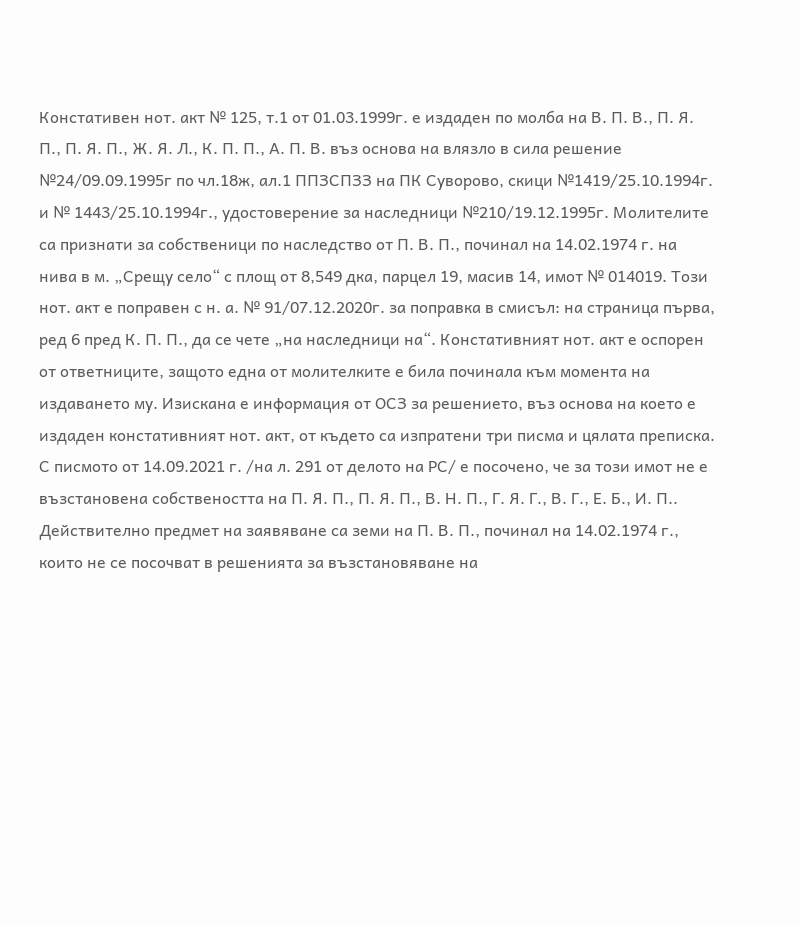Констативен нот. акт № 125, т.1 от 01.03.1999г. е издаден по молба на В. П. В., П. Я. П., П. Я. П., Ж. Я. Л., К. П. П., А. П. В. въз основа на влязло в сила решение №24/09.09.1995г по чл.18ж, ал.1 ППЗСПЗЗ на ПК Суворово, скици №1419/25.10.1994г. и № 1443/25.10.1994г., удостоверение за наследници №210/19.12.1995г. Молителите са признати за собственици по наследство от П. В. П., починал на 14.02.1974 г. на нива в м. „Срещу село“ с площ от 8,549 дка, парцел 19, масив 14, имот № 014019. Този нот. акт е поправен с н. а. № 91/07.12.2020г. за поправка в смисъл: на страница първа, ред 6 пред К. П. П., да се чете „на наследници на“. Констативният нот. акт е оспорен от ответниците, защото една от молителките е била починала към момента на издаването му. Изискана е информация от ОСЗ за решението, въз основа на което е издаден констативният нот. акт, от където са изпратени три писма и цялата преписка. С писмото от 14.09.2021 г. /на л. 291 от делото на РС/ е посочено, че за този имот не е възстановена собствеността на П. Я. П., П. Я. П., В. Н. П., Г. Я. Г., В. Г., Е. Б., И. П.. Действително предмет на заявяване са земи на П. В. П., починал на 14.02.1974 г., които не се посочват в решенията за възстановяване на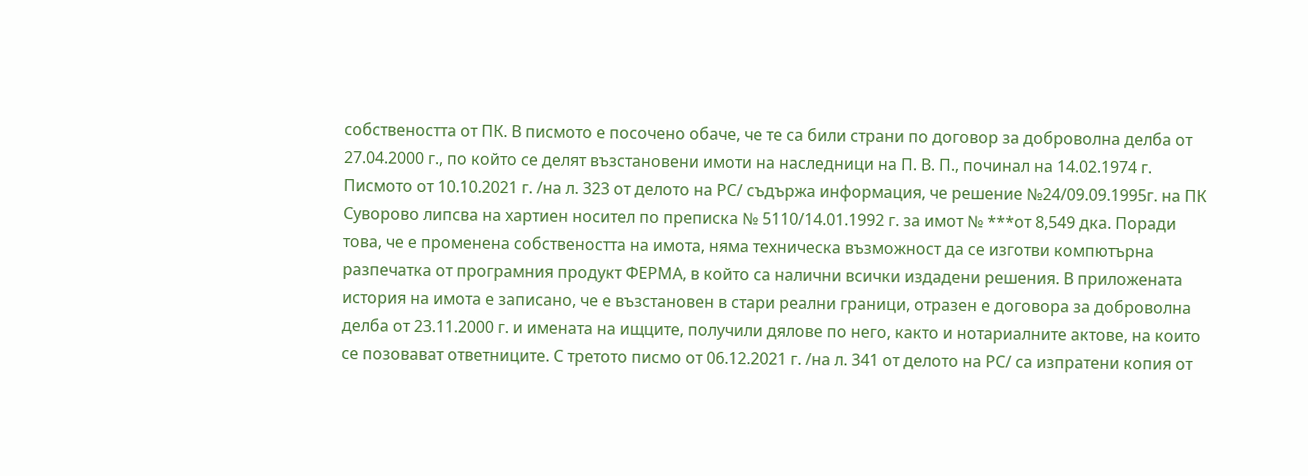собствеността от ПК. В писмото е посочено обаче, че те са били страни по договор за доброволна делба от 27.04.2000 г., по който се делят възстановени имоти на наследници на П. В. П., починал на 14.02.1974 г. Писмото от 10.10.2021 г. /на л. 323 от делото на РС/ съдържа информация, че решение №24/09.09.1995г. на ПК Суворово липсва на хартиен носител по преписка № 5110/14.01.1992 г. за имот № ***от 8,549 дка. Поради това, че е променена собствеността на имота, няма техническа възможност да се изготви компютърна разпечатка от програмния продукт ФЕРМА, в който са налични всички издадени решения. В приложената история на имота е записано, че е възстановен в стари реални граници, отразен е договора за доброволна делба от 23.11.2000 г. и имената на ищците, получили дялове по него, както и нотариалните актове, на които се позовават ответниците. С третото писмо от 06.12.2021 г. /на л. 341 от делото на РС/ са изпратени копия от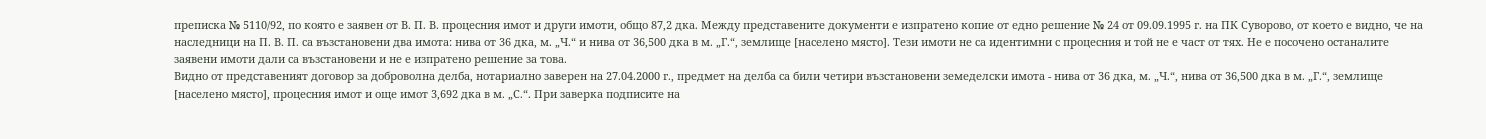преписка № 5110/92, по която е заявен от В. П. В. процесния имот и други имоти, общо 87,2 дка. Между представените документи е изпратено копие от едно решение № 24 от 09.09.1995 г. на ПК Суворово, от което е видно, че на наследници на П. В. П. са възстановени два имота: нива от 36 дка, м. „Ч.“ и нива от 36,500 дка в м. „Г.“, землище [населено място]. Тези имоти не са идентимни с процесния и той не е част от тях. Не е посочено останалите заявени имоти дали са възстановени и не е изпратено решение за това.
Видно от представеният договор за доброволна делба, нотариално заверен на 27.04.2000 г., предмет на делба са били четири възстановени земеделски имота - нива от 36 дка, м. „Ч.“, нива от 36,500 дка в м. „Г.“, землище [населено място], процесния имот и още имот 3,692 дка в м. „С.“. При заверка подписите на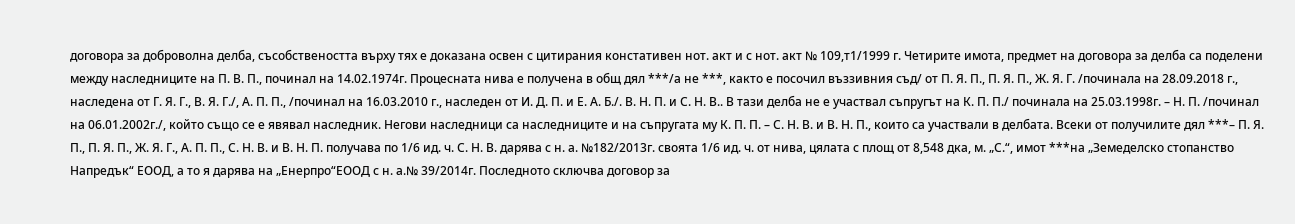договора за доброволна делба, съсобствеността върху тях е доказана освен с цитирания констативен нот. акт и с нот. акт № 109,т1/1999 г. Четирите имота, предмет на договора за делба са поделени между наследниците на П. В. П., починал на 14.02.1974г. Процесната нива е получена в общ дял ***/а не ***, както е посочил въззивния съд/ от П. Я. П., П. Я. П., Ж. Я. Г. /починала на 28.09.2018 г., наследена от Г. Я. Г., В. Я. Г./, А. П. П., /починал на 16.03.2010 г., наследен от И. Д. П. и Е. А. Б./. В. Н. П. и С. Н. В.. В тази делба не е участвал съпругът на К. П. П./ починала на 25.03.1998г. – Н. П. /починал на 06.01.2002г./, който също се е явявал наследник. Негови наследници са наследниците и на съпругата му К. П. П. – С. Н. В. и В. Н. П., които са участвали в делбата. Всеки от получилите дял ***– П. Я. П., П. Я. П., Ж. Я. Г., А. П. П., С. Н. В. и В. Н. П. получава по 1/6 ид. ч. С. Н. В. дарява с н. а. №182/2013г. своята 1/6 ид. ч. от нива, цялата с площ от 8,548 дка, м. „С.“, имот ***на „Земеделско стопанство Напредък“ ЕООД, а то я дарява на „Енерпро“ЕООД с н. а.№ 39/2014г. Последното сключва договор за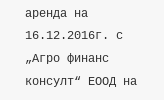аренда на 16.12.2016г. с „Агро финанс консулт“ ЕООД на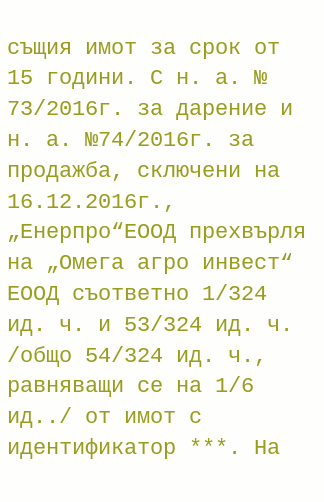същия имот за срок от 15 години. С н. а. № 73/2016г. за дарение и н. а. №74/2016г. за продажба, сключени на 16.12.2016г., „Енерпро“ЕООД прехвърля на „Омега агро инвест“ ЕООД съответно 1/324 ид. ч. и 53/324 ид. ч. /общо 54/324 ид. ч., равняващи се на 1/6 ид../ от имот с идентификатор ***. На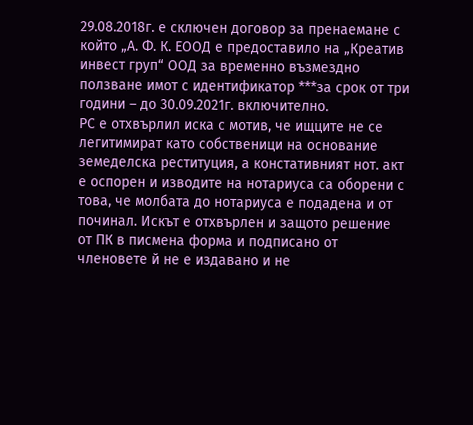29.08.2018г. е сключен договор за пренаемане с който „А. Ф. К. ЕООД е предоставило на „Креатив инвест груп“ ООД за временно възмездно ползване имот с идентификатор ***за срок от три години – до 30.09.2021г. включително.
РС е отхвърлил иска с мотив, че ищците не се легитимират като собственици на основание земеделска реституция, а констативният нот. акт е оспорен и изводите на нотариуса са оборени с това, че молбата до нотариуса е подадена и от починал. Искът е отхвърлен и защото решение от ПК в писмена форма и подписано от членовете й не е издавано и не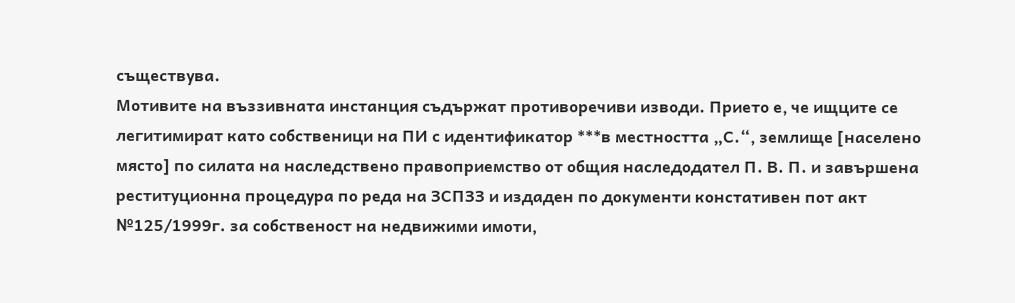съществува.
Мотивите на въззивната инстанция съдържат противоречиви изводи. Прието е, че ищците се легитимират като собственици на ПИ с идентификатор ***в местността „С.“, землище [населено място] по силата на наследствено правоприемство от общия наследодател П. В. П. и завършена реституционна процедура по реда на ЗСПЗЗ и издаден по документи констативен пот акт №125/1999г. за собственост на недвижими имоти,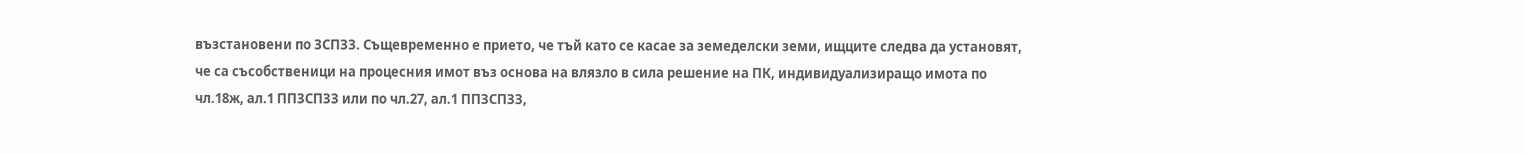възстановени по ЗСПЗЗ. Същевременно е прието, че тъй като се касае за земеделски земи, ищците следва да установят, че са съсобственици на процесния имот въз основа на влязло в сила решение на ПК, индивидуализиращо имота по чл.18ж, ал.1 ППЗСПЗЗ или по чл.27, ал.1 ППЗСПЗЗ,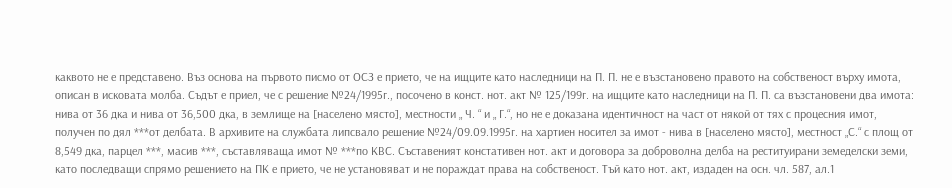каквото не е представено. Въз основа на първото писмо от ОСЗ е прието, че на ищците като наследници на П. П. не е възстановено правото на собственост върху имота, описан в исковата молба. Съдът е приел, че с решение №24/1995г., посочено в конст. нот. акт № 125/199г. на ищците като наследници на П. П. са възстановени два имота: нива от 36 дка и нива от 36,500 дка, в землище на [населено място], местности „ Ч. “ и „ Г.“, но не е доказана идентичност на част от някой от тях с процесния имот, получен по дял ***от делбата. В архивите на службата липсвало решение №24/09.09.1995г. на хартиен носител за имот - нива в [населено място], местност „С.“ с площ от 8,549 дка, парцел ***, масив ***, съставляваща имот № ***по КВС. Съставеният констативен нот. акт и договора за доброволна делба на реституирани земеделски земи, като последващи спрямо решението на ПК е прието, че не установяват и не пораждат права на собственост. Тъй като нот. акт, издаден на осн. чл. 587, ал.1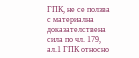ГПК, не се ползва с материална доказателствена сила по чл. 179, ал.1 ГПК относно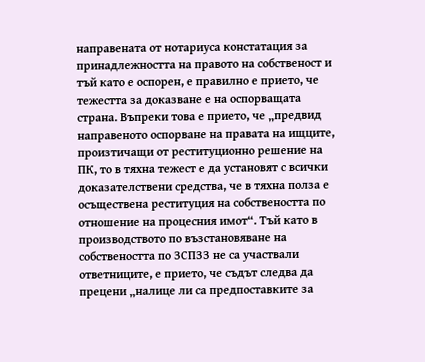направената от нотариуса констатация за принадлежността на правото на собственост и тъй като е оспорен, е правилно е прието, че тежестта за доказване е на оспорващата страна. Въпреки това е прието, че „предвид направеното оспорване на правата на ищците, произтичащи от реституционно решение на ПК, то в тяхна тежест е да установят с всички доказателствени средства, че в тяхна полза е осъществена реституция на собствеността по отношение на процесния имот“. Тъй като в производството по възстановяване на собствеността по ЗСПЗЗ не са участвали ответниците, е прието, че съдът следва да прецени „налице ли са предпоставките за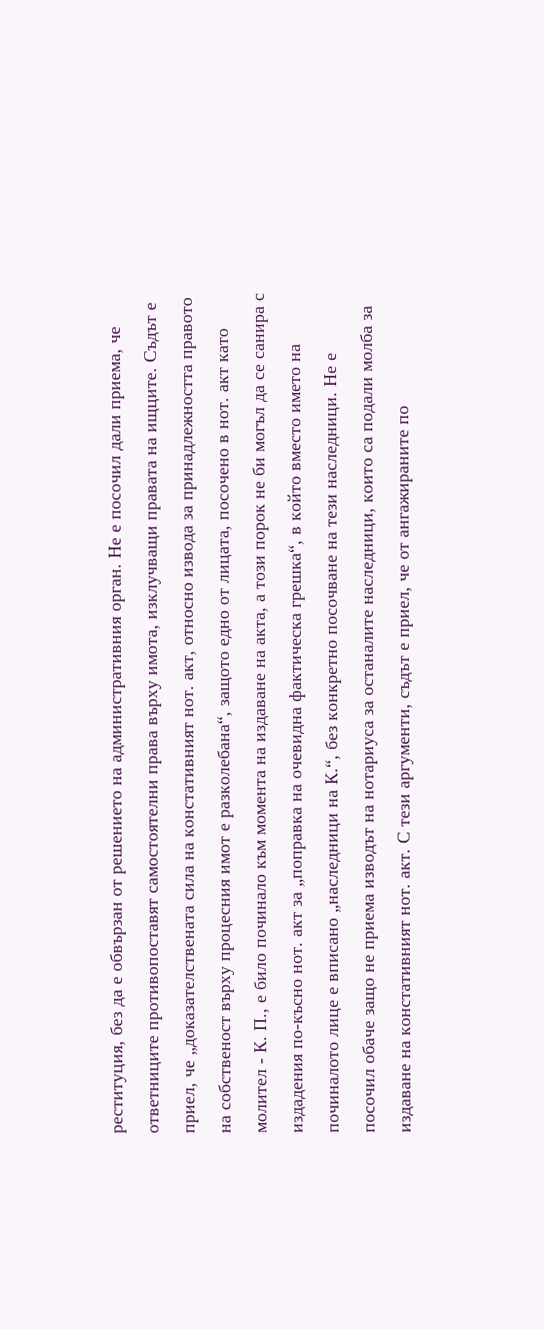реституция, без да е обвързан от решението на административния орган. Не е посочил дали приема, че ответниците противопоставят самостоятелни права върху имота, изклучващи правата на ищците. Съдът е приел, че „доказателствената сила на констативният нот. акт, относно извода за принадлежността правото на собственост върху процесния имот е разколебана“, защото едно от лицата, посочено в нот. акт като молител - К. П., е било починало към момента на издаване на акта, а този порок не би могъл да се санира с издадения по-късно нот. акт за „поправка на очевидна фактическа грешка“, в който вместо името на починалото лице е вписано „наследници на К.“, без конкретно посочване на тези наследници. Не е посочил обаче защо не приема изводът на нотариуса за останалите наследници, които са подали молба за издаване на констативният нот. акт. С тези аргументи, съдът е приел, че от ангажираните по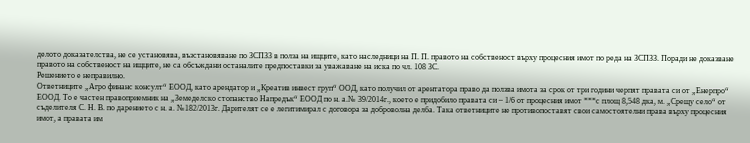делото доказателства, не се установява, възстановяване по ЗСПЗЗ в полза на ищците, като наследници на П. П. правото на собственост върху процесния имот по реда на ЗСПЗЗ. Поради не доказване правото на собственост на ищците, не са обсъждани останалите предпоставки за уважаване на иска по чл. 108 ЗС.
Решението е неправилно.
Ответниците „Агро финанс консулт“ ЕООД, като арендатор и „Креатив инвест груп“ ООД, като получил от арентатора право да ползва имота за срок от три години черпят правата си от „Енерпро“ ЕООД. То е частен правоприемник на „Земеделско стопанство Напредък“ ЕООД по н. а.№ 39/2014г., което е придобило правата си – 1/6 от процесния имот ***с площ 8,548 дка, м. „Срещу село“ от съделителя С. Н. В. по дарението с н. а. №182/2013г. Дарителят се е легитимирал с договора за доброволна делба. Така ответниците не противопоставят свои самостоятелни права върху процесния имот, а правата им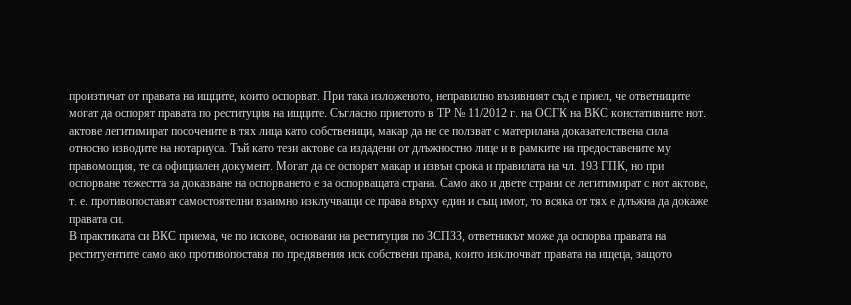произтичат от правата на ищците, които оспорват. При така изложеното, неправилно възивният съд е приел, че ответниците могат да оспорят правата по реституция на ищците. Съгласно приетото в ТР № 11/2012 г. на ОСГК на ВКС констативните нот. актове легитимират посочените в тях лица като собственици, макар да не се ползват с материлана доказателствена сила относно изводите на нотариуса. Тъй като тези актове са издадени от длъжностно лице и в рамките на предоставените му правомощия, те са официален документ. Могат да се оспорят макар и извън срока и правилата на чл. 193 ГПК, но при оспорване тежестта за доказване на оспорването е за оспорващата страна. Само ако и двете страни се легитимират с нот актове, т. е. противопоставят самостоятелни взаимно изклучващи се права върху един и същ имот, то всяка от тях е длъжна да докаже правата си.
В практиката си ВКС приема, че по искове, основани на реституция по ЗСПЗЗ, ответникът може да оспорва правата на реституентите само ако противопоставя по предявения иск собствени права, които изключват правата на ищеца, защото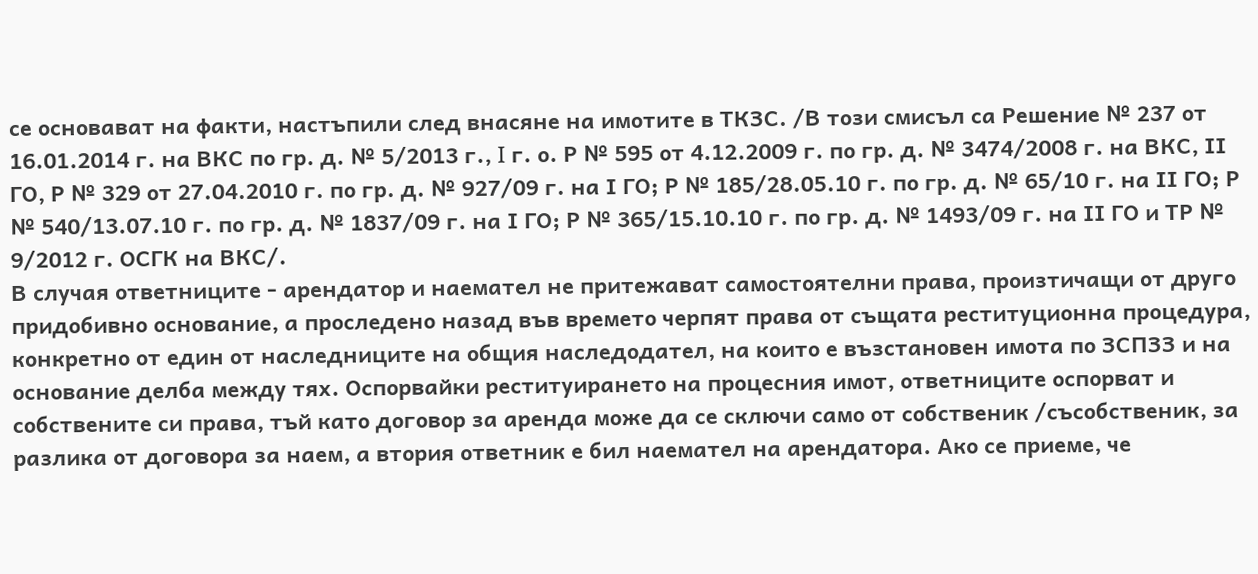се основават на факти, настъпили след внасяне на имотите в ТКЗС. /В този смисъл са Решение № 237 от 16.01.2014 г. на ВКС по гр. д. № 5/2013 г., I г. о. Р № 595 от 4.12.2009 г. по гр. д. № 3474/2008 г. на ВКС, ІІ ГО, Р № 329 от 27.04.2010 г. по гр. д. № 927/09 г. на І ГО; Р № 185/28.05.10 г. по гр. д. № 65/10 г. на ІІ ГО; Р № 540/13.07.10 г. по гр. д. № 1837/09 г. на І ГО; Р № 365/15.10.10 г. по гр. д. № 1493/09 г. на ІІ ГО и ТР № 9/2012 г. ОСГК на ВКС/.
В случая ответниците - арендатор и наемател не притежават самостоятелни права, произтичащи от друго придобивно основание, а проследено назад във времето черпят права от същата реституционна процедура, конкретно от един от наследниците на общия наследодател, на които е възстановен имота по ЗСПЗЗ и на основание делба между тях. Оспорвайки реституирането на процесния имот, ответниците оспорват и собствените си права, тъй като договор за аренда може да се сключи само от собственик /съсобственик, за разлика от договора за наем, а втория ответник е бил наемател на арендатора. Ако се приеме, че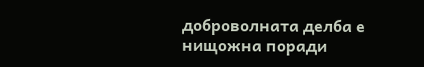доброволната делба е нищожна поради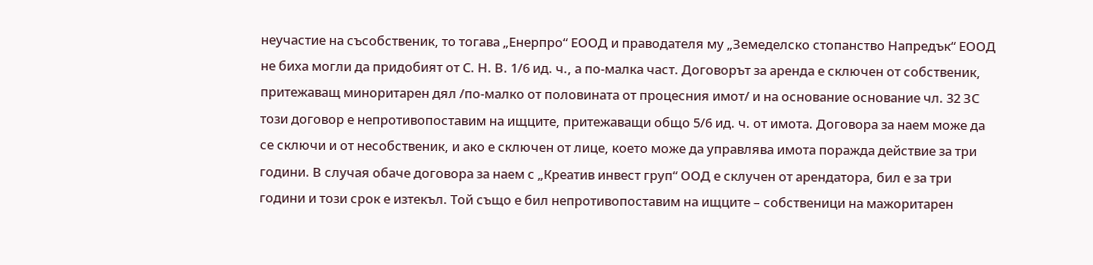неучастие на съсобственик, то тогава „Енерпро“ ЕООД и праводателя му „Земеделско стопанство Напредък“ ЕООД не биха могли да придобият от С. Н. В. 1/6 ид. ч., а по-малка част. Договорът за аренда е сключен от собственик, притежаващ миноритарен дял /по-малко от половината от процесния имот/ и на основание основание чл. 32 ЗС този договор е непротивопоставим на ищците, притежаващи общо 5/6 ид. ч. от имота. Договора за наем може да се сключи и от несобственик, и ако е сключен от лице, което може да управлява имота поражда действие за три години. В случая обаче договора за наем с „Креатив инвест груп“ ООД е склучен от арендатора, бил е за три години и този срок е изтекъл. Той също е бил непротивопоставим на ищците – собственици на мажоритарен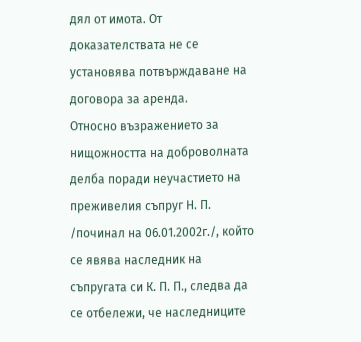дял от имота. От доказателствата не се установява потвърждаване на договора за аренда.
Относно възражението за нищожността на доброволната делба поради неучастието на преживелия съпруг Н. П. /починал на 06.01.2002г./, който се явява наследник на съпругата си К. П. П., следва да се отбележи, че наследниците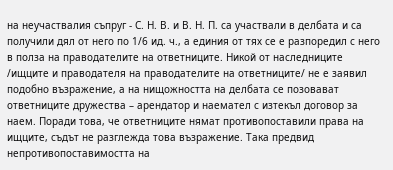на неучаствалия съпруг - С. Н. В. и В. Н. П. са участвали в делбата и са получили дял от него по 1/6 ид. ч., а единия от тях се е разпоредил с него в полза на праводателите на ответниците. Никой от наследниците /ищците и праводателя на праводателите на ответниците/ не е заявил подобно възражение, а на нищожността на делбата се позовават ответниците дружества – арендатор и наемател с изтекъл договор за наем. Поради това, че ответниците нямат противопоставили права на ищците, съдът не разглежда това възражение. Така предвид непротивопоставимостта на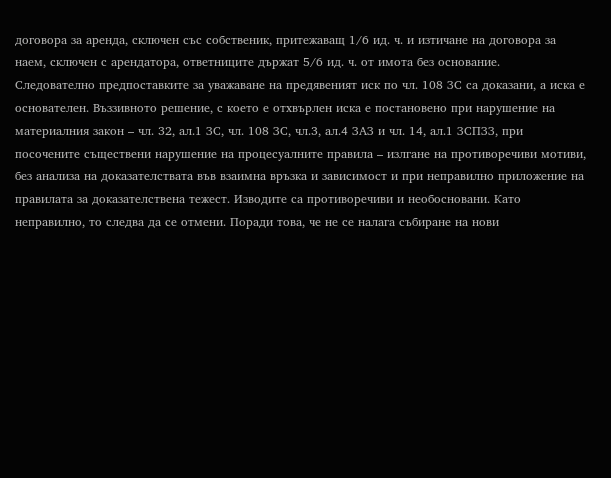договора за аренда, сключен със собственик, притежаващ 1/6 ид. ч. и изтичане на договора за наем, сключен с арендатора, ответниците държат 5/6 ид. ч. от имота без основание.
Следователно предпоставките за уважаване на предявеният иск по чл. 108 ЗС са доказани, а иска е основателен. Въззивното решение, с което е отхвърлен иска е постановено при нарушение на материалния закон – чл. 32, ал.1 ЗС, чл. 108 ЗС, чл.3, ал.4 ЗАЗ и чл. 14, ал.1 ЗСПЗЗ, при посочените съществени нарушение на процесуалните правила – излгане на противоречиви мотиви, без анализа на доказателствата във взаимна връзка и зависимост и при неправилно приложение на правилата за доказателствена тежест. Изводите са противоречиви и необосновани. Като неправилно, то следва да се отмени. Поради това, че не се налага събиране на нови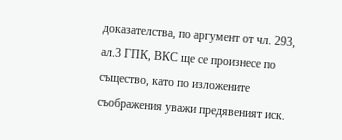доказателства, по аргумент от чл. 293, ал.3 ГПК, ВКС ще се произнесе по същество, като по изложените съображения уважи предявеният иск.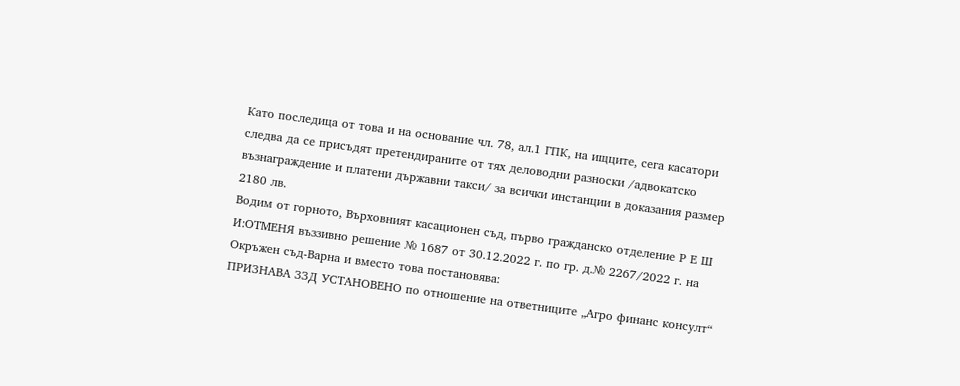Като последица от това и на основание чл. 78, ал.1 ГПК, на ищците, сега касатори следва да се присъдят претендираните от тях деловодни разноски /адвокатско възнаграждение и платени държавни такси/ за всички инстанции в доказания размер 2180 лв.
Водим от горното, Върховният касационен съд, първо гражданско отделение Р Е Ш И:ОТМЕНЯ въззивно решение № 1687 от 30.12.2022 г. по гр. д.№ 2267/2022 г. на Окръжен съд-Варна и вместо това постановява:
ПРИЗНАВА ЗЗД УСТАНОВЕНО по отношение на ответниците „Агро финанс консулт“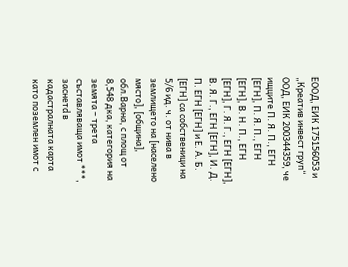ЕООД, ЕИК 175156053 и „Креатив инвест груп“ ООД, ЕИК 200344359, че ищците П. Я. П., ЕГН [ЕГН], П. Я. П., ЕГН [ЕГН], В. Н. П., ЕГН [ЕГН], Г. Я. Г., ЕГН [ЕГН], В. Я. Г., ЕГН [ЕГН], И. Д. П. ЕГН [ЕГН] и Е. А. Б. [ЕГН] са собственици на 5/6 ид. ч. от нива в землището на [населено място], [община], обл.Варна, с площ от 8,548 дка, категория на земята – трета съставляваща имот ***, заснетd в кадастралната карта като поземлен имот с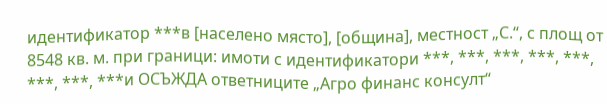идентификатор ***в [населено място], [община], местност „С.“, с площ от 8548 кв. м. при граници: имоти с идентификатори ***, ***, ***, ***, ***, ***, ***, ***и ОСЪЖДА ответниците „Агро финанс консулт“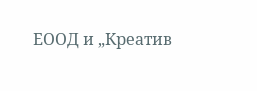ЕООД и „Креатив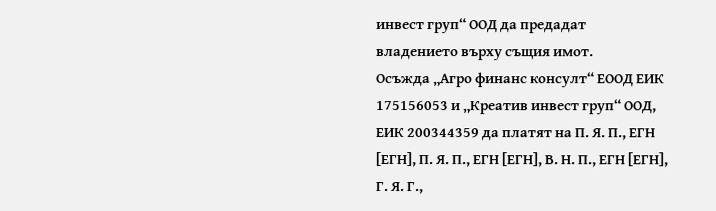инвест груп“ ООД да предадат владението върху същия имот.
Осъжда „Агро финанс консулт“ ЕООД ЕИК 175156053 и „Креатив инвест груп“ ООД, ЕИК 200344359 да платят на П. Я. П., ЕГН [ЕГН], П. Я. П., ЕГН [ЕГН], В. Н. П., ЕГН [ЕГН], Г. Я. Г.,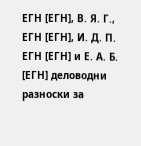ЕГН [ЕГН], В. Я. Г., ЕГН [ЕГН], И. Д. П. ЕГН [ЕГН] и Е. А. Б. [ЕГН] деловодни разноски за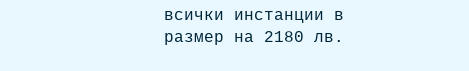всички инстанции в размер на 2180 лв.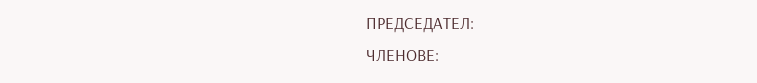ПРЕДСЕДАТЕЛ:
ЧЛЕНОВЕ: